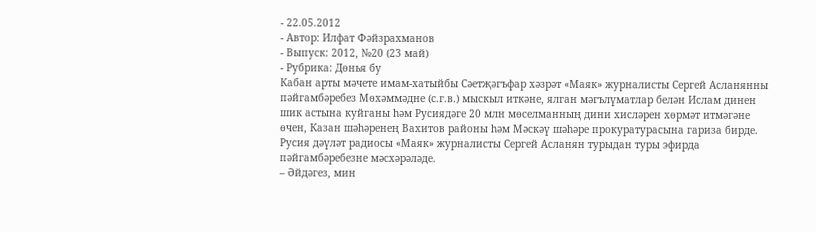- 22.05.2012
- Автор: Илфат Фәйзрахманов
- Выпуск: 2012, №20 (23 май)
- Рубрика: Дөнья бу
Кабан арты мәчете имам-хатыйбы Сәетҗәгъфар хәзрәт «Маяк» журналисты Сергей Асланянны пәйгамбәребез Мөхәммәдне (с.г.в.) мыскыл иткәне, ялган мәгълүматлар белән Ислам динен шик астына куйганы һәм Русиядәге 20 млн мөселманның дини хисләрен хөрмәт итмәгәне өчен, Казан шәһәренең Вахитов районы һәм Мәскәү шәһәре прокуратурасына гариза бирде. Русия дәүләт радиосы «Маяк» журналисты Сергей Асланян турыдан туры эфирда пәйгамбәребезне мәсхәрәләде.
– Әйдәгез, мин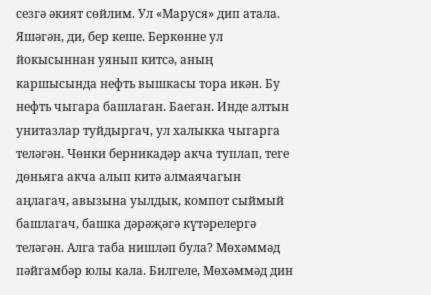сезгә әкият сөйлим. Ул «Маруся» дип атала. Яшәгән, ди, бер кеше. Беркөнне ул йокысыннан уянып китсә, аның каршысында нефть вышкасы тора икән. Бу нефть чыгара башлаган. Баеган. Инде алтын унитазлар туйдыргач, ул халыкка чыгарга теләгән. Чөнки берникадәр акча туплап, теге дөньяга акча алып китә алмаячагын аңлагач, авызына уылдык, компот сыймый башлагач, башка дәрәҗәгә күтәрелергә теләгән. Алга таба нишләп була? Мөхәммәд пәйгамбәр юлы кала. Билгеле, Мөхәммәд дин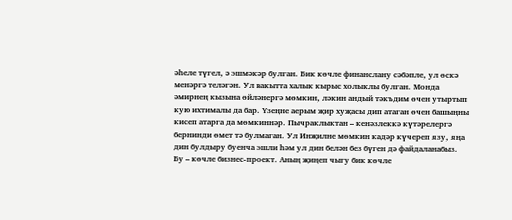әһеле түгел, ә эшмәкәр булган. Бик көчле финанслану сәбәпле, ул өскә менәргә теләгән. Ул вакытта халык кырыс холыклы булган. Монда әмирнең кызына өйләнергә мөмкин, ләкин андый тәкъдим өчен утыртып кую ихтималы да бар. Үзеңне аерым җир хуҗасы дип атаган өчен башыңны кисеп атарга да мөмкиннәр. Пычраклыктан – кенәзлеккә күтәрелергә бернинди өмет тә булмаган. Ул Инҗилне мөмкин кадәр күчереп язу, яңа дин булдыру буенча эшли һәм ул дин белән без бүген дә файдаланабыз. Бу – көчле бизнес-проект. Аның җиңеп чыгу бик көчле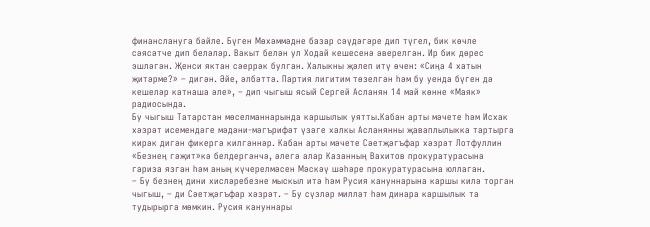финанслануга бәйле. Бүген Мөхәммәдне базар сәүдәгәре дип түгел, бик көчле сәясәтче дип беләләр. Вакыт белән ул Ходай кешесенә әверелгән. Ир бик дөрес эшләгән. Җенси яктан сәеррәк булган. Халыкны җәлеп итү өчен: «Сиңа 4 хатын җитәрме?» – дигән. Әйе, әлбәттә. Партия лигитим төзелгән һәм бу уенда бүген дә кешеләр катнаша әле», – дип чыгыш ясый Сергей Асланян 14 май көнне «Маяк» радиосында.
Бу чыгыш Татарстан мөселманнарында каршылык уятты.Кабан арты мәчете һәм Исхак хәзрәт исемендәге мәдәни-мәгърифәт үзәге халкы Асланянны җаваплылыкка тартырга кирәк дигән фикергә килгәннәр. Кабан арты мәчете Сәетҗәгъфар хәзрәт Лотфуллин «Безнең гәҗит»кә белдергәнчә, әлегә алар Казанның Вахитов прокуратурасына гариза язган һәм аның күчерелмәсен Мәскәү шәһәре прокуратурасына юллаган.
– Бу безнең дини хисләребезне мыскыл итә һәм Русия кануннарына каршы килә торган чыгыш, – ди Сәетҗәгъфар хәзрәт. – Бу сүзләр милләт һәм динара каршылык та тудырырга мөмкин. Русия кануннары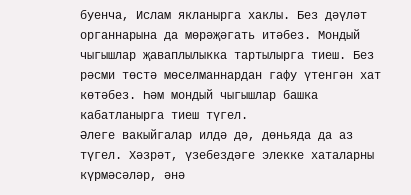буенча, Ислам якланырга хаклы. Без дәүләт органнарына да мөрәҗәгать итәбез. Мондый чыгышлар җаваплылыкка тартылырга тиеш. Без рәсми төстә мөселманнардан гафу үтенгән хат көтәбез. Һәм мондый чыгышлар башка кабатланырга тиеш түгел.
Әлеге вакыйгалар илдә дә, дөньяда да аз түгел. Хәзрәт, үзебездәге элекке хаталарны күрмәсәләр, әнә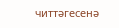читтәгесенә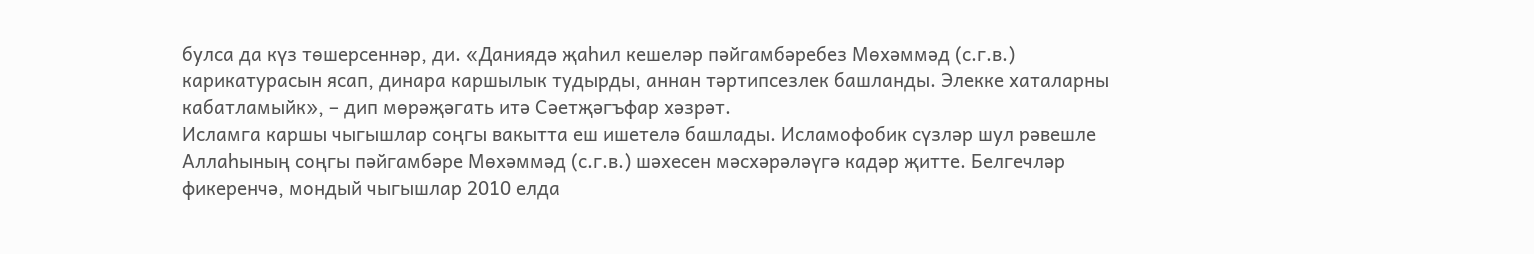булса да күз төшерсеннәр, ди. «Даниядә җаһил кешеләр пәйгамбәребез Мөхәммәд (с.г.в.) карикатурасын ясап, динара каршылык тудырды, аннан тәртипсезлек башланды. Элекке хаталарны кабатламыйк», – дип мөрәҗәгать итә Сәетҗәгъфар хәзрәт.
Исламга каршы чыгышлар соңгы вакытта еш ишетелә башлады. Исламофобик сүзләр шул рәвешле Аллаһының соңгы пәйгамбәре Мөхәммәд (с.г.в.) шәхесен мәсхәрәләүгә кадәр җитте. Белгечләр фикеренчә, мондый чыгышлар 2010 елда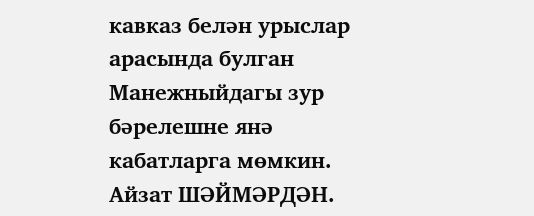кавказ белән урыслар арасында булган Манежныйдагы зур бәрелешне янә кабатларга мөмкин.
Айзат ШӘЙМӘРДӘН.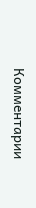Комментарии